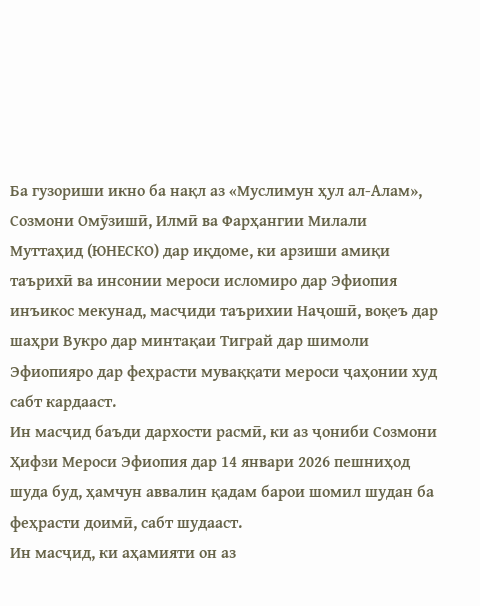Ба гузориши икно ба нақл аз «Муслимун ҳул ал-Алам», Созмони Омӯзишӣ, Илмӣ ва Фарҳангии Милали Муттаҳид (ЮНЕСКО) дар иқдоме, ки арзиши амиқи таърихӣ ва инсонии мероси исломиро дар Эфиопия инъикос мекунад, масҷиди таърихии Наҷошӣ, воқеъ дар шаҳри Вукро дар минтақаи Тиграй дар шимоли Эфиопияро дар феҳрасти муваққати мероси ҷаҳонии худ сабт кардааст.
Ин масҷид баъди дархости расмӣ, ки аз ҷониби Созмони Ҳифзи Мероси Эфиопия дар 14 январи 2026 пешниҳод шуда буд, ҳамчун аввалин қадам барои шомил шудан ба феҳрасти доимӣ, сабт шудааст.
Ин масҷид, ки аҳамияти он аз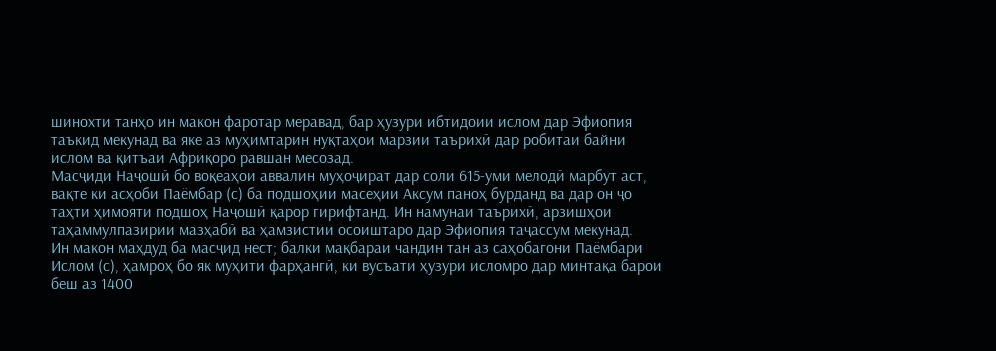шинохти танҳо ин макон фаротар меравад, бар ҳузури ибтидоии ислом дар Эфиопия таъкид мекунад ва яке аз муҳимтарин нуқтаҳои марзии таърихӣ дар робитаи байни ислом ва қитъаи Африқоро равшан месозад.
Масҷиди Наҷошӣ бо воқеаҳои аввалин муҳоҷират дар соли 615-уми мелодӣ марбут аст, вақте ки асҳоби Паёмбар (с) ба подшоҳии масеҳии Аксум паноҳ бурданд ва дар он ҷо таҳти ҳимояти подшоҳ Наҷошӣ қарор гирифтанд. Ин намунаи таърихӣ, арзишҳои таҳаммулпазирии мазҳабӣ ва ҳамзистии осоиштаро дар Эфиопия таҷассум мекунад.
Ин макон маҳдуд ба масҷид нест; балки мақбараи чандин тан аз саҳобагони Паёмбари Ислом (с), ҳамроҳ бо як муҳити фарҳангӣ, ки вусъати ҳузури исломро дар минтақа барои беш аз 1400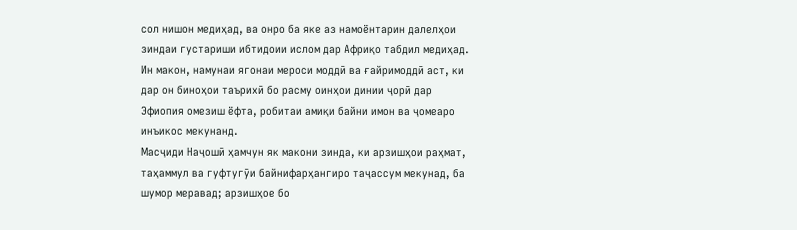сол нишон медиҳад, ва онро ба яке аз намоёнтарин далелҳои зиндаи густариши ибтидоии ислом дар Африқо табдил медиҳад.
Ин макон, намунаи ягонаи мероси моддӣ ва ғайримоддӣ аст, ки дар он биноҳои таърихӣ бо расму оинҳои динии ҷорӣ дар Эфиопия омезиш ёфта, робитаи амиқи байни имон ва ҷомеаро инъикос мекунанд.
Масҷиди Наҷошӣ ҳамчун як макони зинда, ки арзишҳои раҳмат, таҳаммул ва гуфтугӯи байнифарҳангиро таҷассум мекунад, ба шумор меравад; арзишҳое бо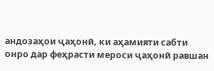андозаҳои ҷаҳонӣ, ки аҳамияти сабти онро дар феҳрасти мероси ҷаҳонӣ равшан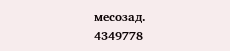месозад.
4349778